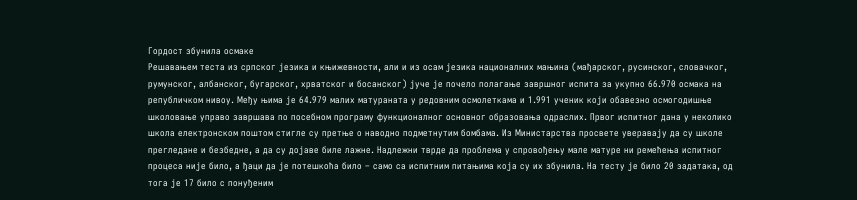Гордост збунила осмаке
Решавањем теста из српског језика и књижевности, али и из осам језика националних мањина (мађарског, русинског, словачког, румунског, албанског, бугарског, хрватског и босанског) јуче је почело полагање завршног испита за укупно 66.970 осмака на републичком нивоу. Међу њима је 64.979 малих матураната у редовним осмолеткама и 1.991 ученик који обавезно осмогодишње школовање управо завршава по посебном програму функционалног основног образовања одраслих. Првог испитног дана у неколико школа електронском поштом стигле су претње о наводно подметнутим бомбама. Из Министарства просвете уверавају да су школе прегледане и безбедне, а да су дојаве биле лажне. Надлежни тврде да проблема у спровођењу мале матуре ни ремећења испитног процеса није било, а ђаци да је потешкоћа било – само са испитним питањима која су их збунила. На тесту је било 20 задатака, од тога је 17 било с понуђеним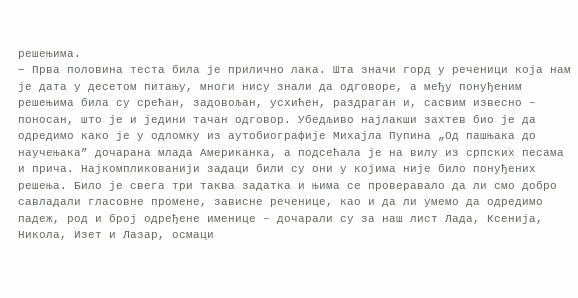решењима.
− Прва половина теста била је прилично лака. Шта значи горд у реченици која нам је дата у десетом питању, многи нису знали да одговоре, а међу понуђеним решењима била су срећан, задовољан, усхићен, раздраган и, сасвим извесно – поносан, што је и једини тачан одговор. Убедљиво најлакши захтев био је да одредимо како је у одломку из аутобиографије Михајла Пупина „Од пашњака до научењака” дочарана млада Американка, а подсећала је на вилу из српских песама и прича. Најкомпликованији задаци били су они у којима није било понуђених решења. Било је свега три таква задатка и њима се проверавало да ли смо добро савладали гласовне промене, зависне реченице, као и да ли умемо да одредимо падеж, род и број одређене именице – дочарали су за наш лист Лада, Ксенија, Никола, Изет и Лазар, осмаци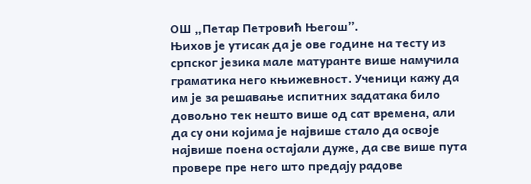ОШ „Петар Петровић Његош”.
Њихов је утисак да је ове године на тесту из српског језика мале матуранте више намучила граматика него књижевност. Ученици кажу да им је за решавање испитних задатака било довољно тек нешто више од сат времена, али да су они којима је највише стало да освоје највише поена остајали дуже, да све више пута провере пре него што предају радове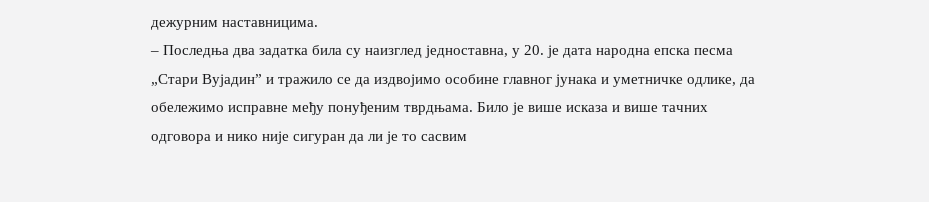дежурним наставницима.
– Последња два задатка била су наизглед једноставна, у 20. је дата народна епска песма „Стари Вујадин” и тражило се да издвојимо особине главног јунака и уметничке одлике, да обележимо исправне међу понуђеним тврдњама. Било је више исказа и више тачних одговора и нико није сигуран да ли је то сасвим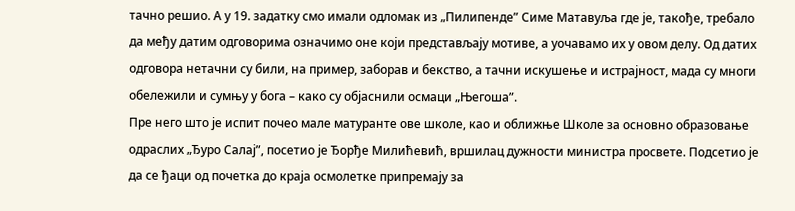тачно решио. А у 19. задатку смо имали одломак из „Пилипенде” Симе Матавуља где је, такође, требало да међу датим одговорима означимо оне који представљају мотиве, а уочавамо их у овом делу. Од датих одговора нетачни су били, на пример, заборав и бекство, а тачни искушење и истрајност, мада су многи обележили и сумњу у бога – како су објаснили осмаци „Његоша”.
Пре него што је испит почео мале матуранте ове школе, као и оближње Школе за основно образовање одраслих „Ђуро Салај”, посетио је Ђорђе Милићевић, вршилац дужности министра просвете. Подсетио је да се ђаци од почетка до краја осмолетке припремају за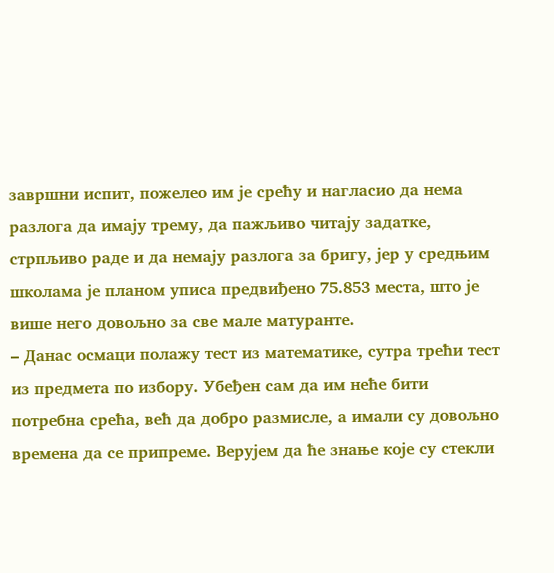завршни испит, пожелео им је срећу и нагласио да нема разлога да имају трему, да пажљиво читају задатке, стрпљиво раде и да немају разлога за бригу, јер у средњим школама је планом уписа предвиђено 75.853 места, што је више него довољно за све мале матуранте.
– Данас осмаци полажу тест из математике, сутра трећи тест из предмета по избору. Убеђен сам да им неће бити потребна срећа, већ да добро размисле, а имали су довољно времена да се припреме. Верујем да ће знање које су стекли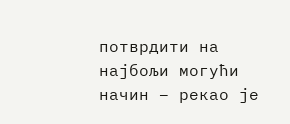потврдити на најбољи могући начин – рекао је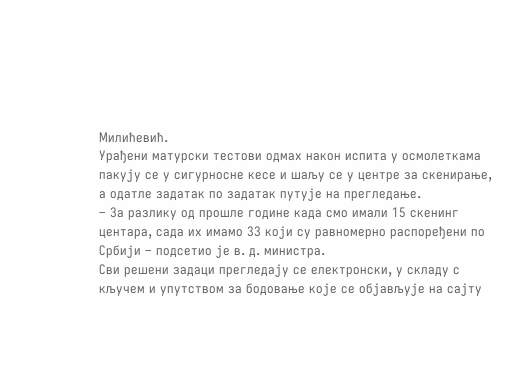Милићевић.
Урађени матурски тестови одмах након испита у осмолеткама пакују се у сигурносне кесе и шаљу се у центре за скенирање, а одатле задатак по задатак путује на прегледање.
– За разлику од прошле године када смо имали 15 скенинг центара, сада их имамо 33 који су равномерно распоређени по Србији – подсетио је в. д. министра.
Сви решени задаци прегледају се електронски, у складу с кључем и упутством за бодовање које се објављује на сајту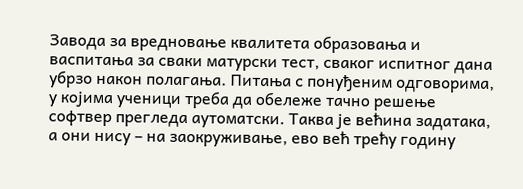Завода за вредновање квалитета образовања и васпитања за сваки матурски тест, сваког испитног дана убрзо након полагања. Питања с понуђеним одговорима, у којима ученици треба да обележе тачно решење софтвер прегледа аутоматски. Таква је већина задатака, а они нису – на заокруживање, ево већ трећу годину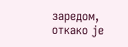заредом, откако је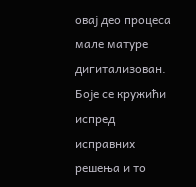овај део процеса мале матуре дигитализован. Боје се кружићи испред исправних решења и то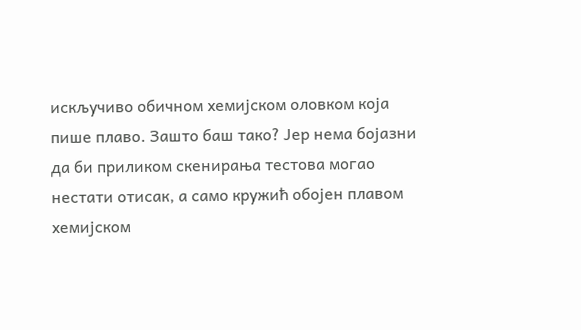искључиво обичном хемијском оловком која пише плаво. Зашто баш тако? Јер нема бојазни да би приликом скенирања тестова могао нестати отисак, а само кружић обојен плавом хемијском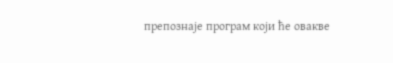препознаје програм који ће овакве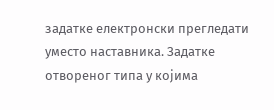задатке електронски прегледати уместо наставника. Задатке отвореног типа у којима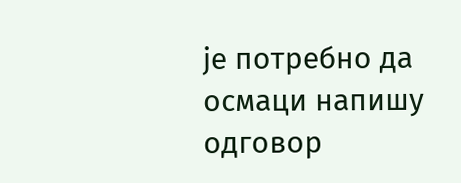је потребно да осмаци напишу одговор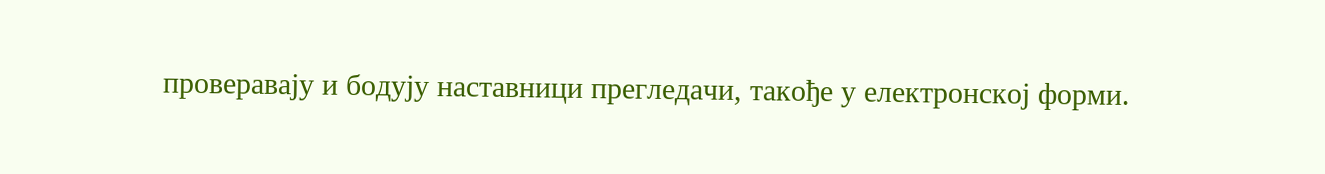проверавају и бодују наставници прегледачи, такође у електронској форми.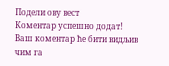Подели ову вест
Комeнтар успeшно додат!
Ваш комeнтар ћe бити видљив чим га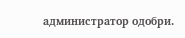администратор одобри.